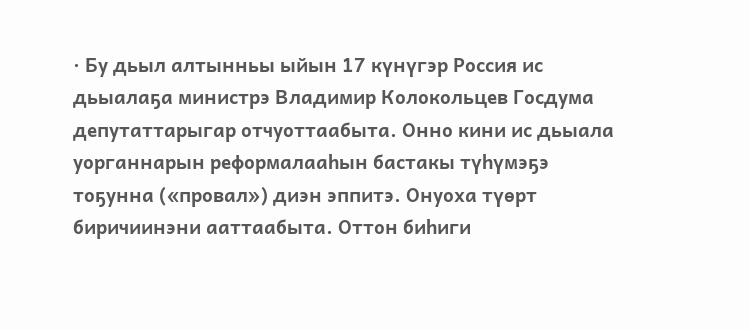· Бу дьыл алтынньы ыйын 17 күнүгэр Россия ис дьыалаҕа министрэ Владимир Колокольцев Госдума депутаттарыгар отчуоттаабыта. Онно кини ис дьыала уорганнарын реформалааһын бастакы түһүмэҕэ тоҕунна («провал») диэн эппитэ. Онуоха түөрт биричиинэни ааттаабыта. Оттон биһиги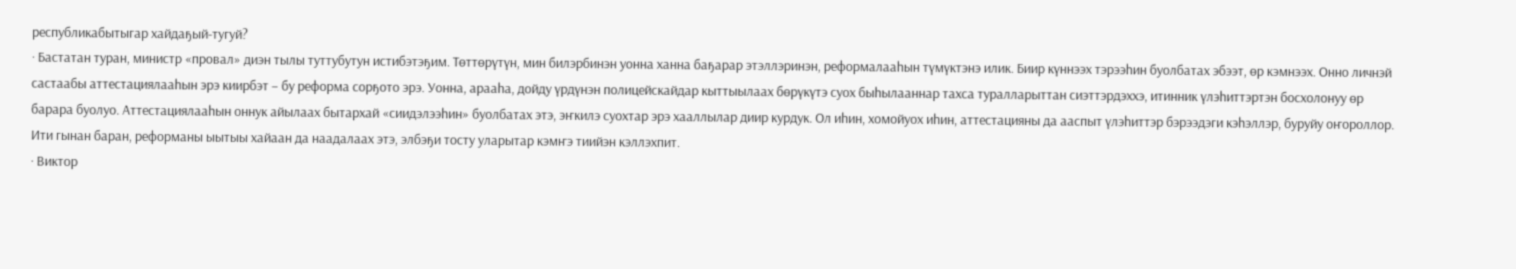республикабытыгар хайдаҕый-тугуй?
· Бастатан туран, министр «провал» диэн тылы туттубутун истибэтэҕим. Төттөрүтүн, мин билэрбинэн уонна ханна баҕарар этэллэринэн, реформалааһын түмүктэнэ илик. Биир күннээх тэрээһин буолбатах эбээт, өр кэмнээх. Онно личнэй састаабы аттестациялааһын эрэ киирбэт – бу реформа сорҕото эрэ. Уонна, арааһа, дойду үрдүнэн полицейскайдар кыттыылаах бөрүкүтэ суох быһылааннар тахса туралларыттан сиэттэрдэххэ, итинник үлэһиттэртэн босхолонуу өр барара буолуо. Аттестациялааһын оннук айылаах бытархай «сиидэлээһин» буолбатах этэ, эҥкилэ суохтар эрэ хааллылар диир курдук. Ол иһин, хомойуох иһин, аттестацияны да ааспыт үлэһиттэр бэрээдэги кэһэллэр, буруйу оҥороллор. Ити гынан баран, реформаны ыытыы хайаан да наадалаах этэ, элбэҕи тосту уларытар кэмҥэ тиийэн кэллэхпит.
· Виктор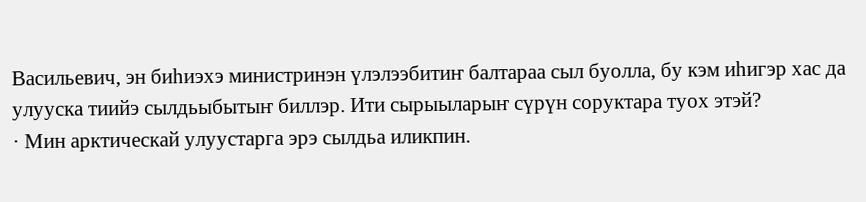Васильевич, эн биһиэхэ министринэн үлэлээбитиҥ балтараа сыл буолла, бу кэм иһигэр хас да улууска тиийэ сылдьыбытыҥ биллэр. Ити сырыыларыҥ сүрүн соруктара туох этэй?
· Мин арктическай улуустарга эрэ сылдьа иликпин.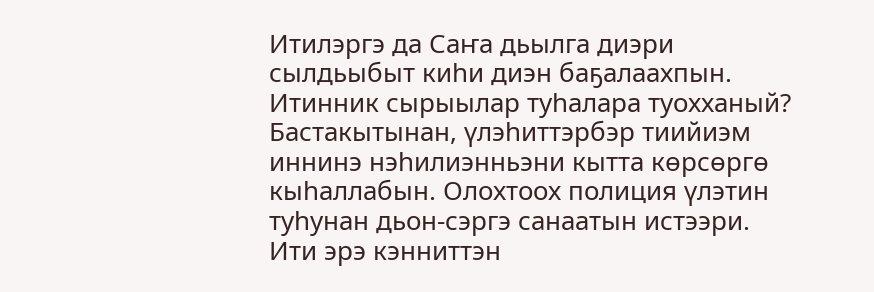Итилэргэ да Саҥа дьылга диэри сылдьыбыт киһи диэн баҕалаахпын. Итинник сырыылар туһалара туохханый? Бастакытынан, үлэһиттэрбэр тиийиэм иннинэ нэһилиэнньэни кытта көрсөргө кыһаллабын. Олохтоох полиция үлэтин туһунан дьон-сэргэ санаатын истээри. Ити эрэ кэнниттэн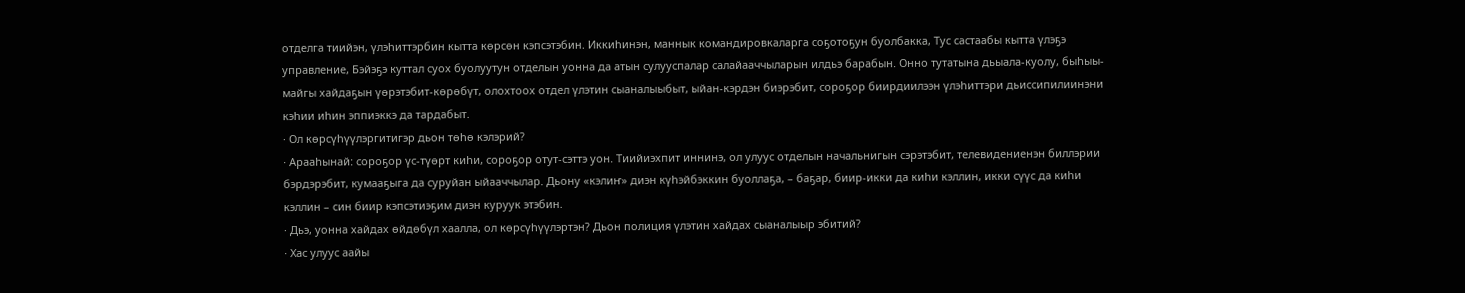отделга тиийэн, үлэһиттэрбин кытта көрсөн кэпсэтэбин. Иккиһинэн, маннык командировкаларга соҕотоҕун буолбакка, Тус састаабы кытта үлэҕэ управление, Бэйэҕэ куттал суох буолуутун отделын уонна да атын сулууспалар салайааччыларын илдьэ барабын. Онно тутатына дьыала-куолу, быһыы-майгы хайдаҕын үөрэтэбит-көрөбүт, олохтоох отдел үлэтин сыаналыыбыт, ыйан-кэрдэн биэрэбит, сороҕор биирдиилээн үлэһиттэри дьиссипилиинэни кэһии иһин эппиэккэ да тардабыт.
· Ол көрсүһүүлэргитигэр дьон төһө кэлэрий?
· Арааһынай: сороҕор үс-түөрт киһи, сороҕор отут-сэттэ уон. Тиийиэхпит иннинэ, ол улуус отделын начальнигын сэрэтэбит, телевидениенэн биллэрии бэрдэрэбит, кумааҕыга да суруйан ыйааччылар. Дьону «кэлиҥ» диэн күһэйбэккин буоллаҕа, – баҕар, биир-икки да киһи кэллин, икки сүүс да киһи кэллин – син биир кэпсэтиэҕим диэн куруук этэбин.
· Дьэ, уонна хайдах өйдөбүл хаалла, ол көрсүһүүлэртэн? Дьон полиция үлэтин хайдах сыаналыыр эбитий?
· Хас улуус аайы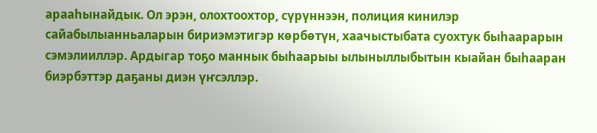арааһынайдык. Ол эрэн, олохтоохтор, сүрүннээн, полиция кинилэр сайабылыанньаларын бириэмэтигэр көрбөтүн, хаачыстыбата суохтук быһаарарын сэмэлииллэр. Ардыгар тоҕо маннык быһаарыы ылыныллыбытын кыайан быһааран биэрбэттэр даҕаны диэн үҥсэллэр.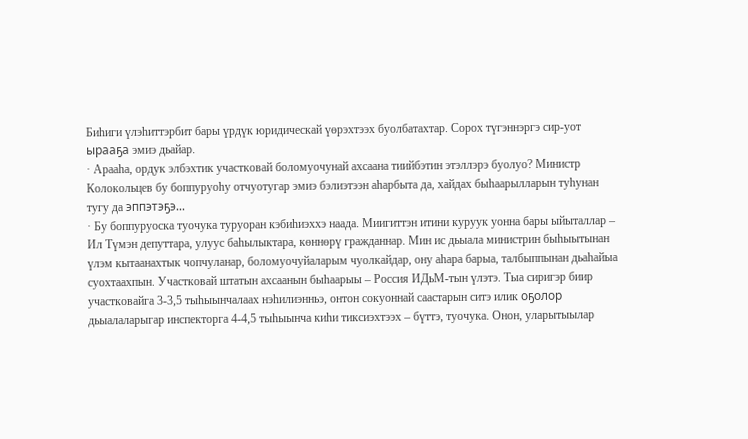Биһиги үлэһиттэрбит бары үрдүк юридическай үөрэхтээх буолбатахтар. Сорох түгэннэргэ сир-уот ырааҕа эмиэ дьайар.
· Арааһа, ордук элбэхтик участковай боломуочунай ахсаана тиийбэтин этэллэрэ буолуо? Министр Колокольцев бу боппуруоһу отчуотугар эмиэ бэлиэтээн аһарбыта да, хайдах быһаарылларын туһунан тугу да эппэтэҕэ...
· Бу боппуруоска туочука туруоран кэбиһиэххэ наада. Миигиттэн итини куруук уонна бары ыйыталлар – Ил Түмэн депуттара, улуус баһылыктара, көннөрү гражданнар. Мин ис дьыала министрин быһыытынан үлэм кытаанахтык чопчуланар, боломуочуйаларым чуолкайдар, ону аһара барыа, талбыппынан дьаһайыа суохтаахпын. Участковай штатын ахсаанын быһаарыы – Россия ИДьМ-тын үлэтэ. Тыа сиригэр биир участковайга 3-3,5 тыһыынчалаах нэһилиэнньэ, онтон сокуоннай саастарын ситэ илик оҕолор дьыалаларыгар инспекторга 4-4,5 тыһыынча киһи тиксиэхтээх – бүттэ, туочука. Онон, уларытыылар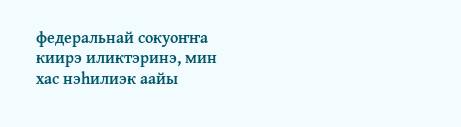федеральнай сокуоҥҥа киирэ иликтэринэ, мин хас нэһилиэк аайы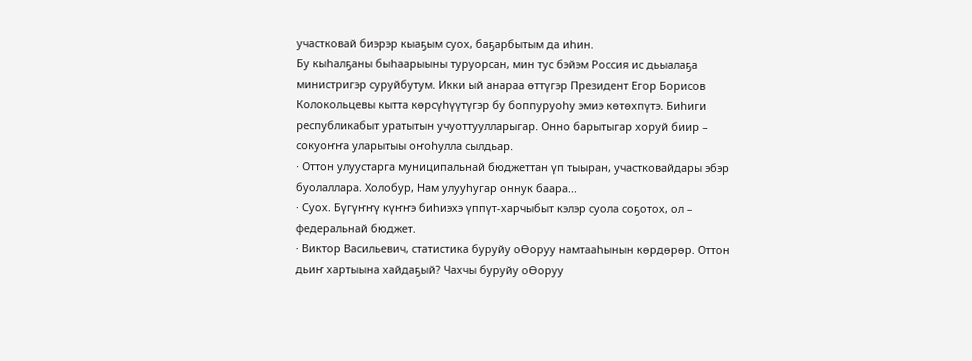участковай биэрэр кыаҕым суох, баҕарбытым да иһин.
Бу кыһалҕаны быһаарыыны туруорсан, мин тус бэйэм Россия ис дьыалаҕа министригэр суруйбутум. Икки ый анараа өттүгэр Президент Егор Борисов Колокольцевы кытта көрсүһүүтүгэр бу боппуруоһу эмиэ көтөхпүтэ. Биһиги республикабыт уратытын учуоттуулларыгар. Онно барытыгар хоруй биир – сокуоҥҥа уларытыы оҥоһулла сылдьар.
· Оттон улуустарга муниципальнай бюджеттан үп тыыран, участковайдары эбэр буолаллара. Холобур, Нам улууһугар оннук баара...
· Суох. Бүгүҥҥү күҥҥэ биһиэхэ үппүт-харчыбыт кэлэр суола соҕотох, ол – федеральнай бюджет.
· Виктор Васильевич, статистика буруйу оӨоруу намтааһынын көрдөрөр. Оттон дьиҥ хартыына хайдаҕый? Чахчы буруйу оӨоруу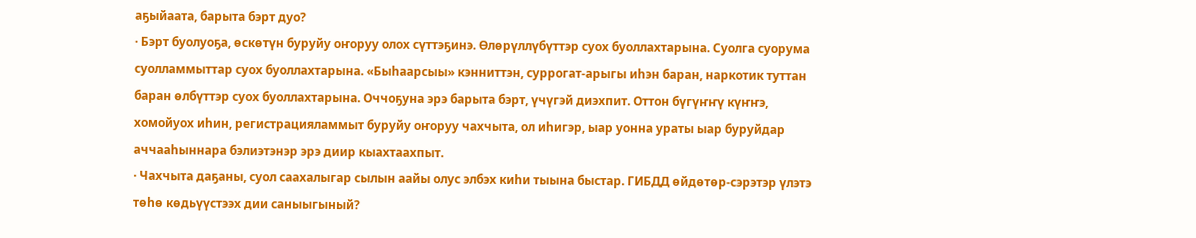аҕыйаата, барыта бэрт дуо?
· Бэрт буолуоҕа, өскөтүн буруйу оҥоруу олох сүттэҕинэ. Өлөрүллүбүттэр суох буоллахтарына. Суолга суорума суолламмыттар суох буоллахтарына. «Быһаарсыы» кэнниттэн, суррогат-арыгы иһэн баран, наркотик туттан баран өлбүттэр суох буоллахтарына. Оччоҕуна эрэ барыта бэрт, үчүгэй диэхпит. Оттон бүгүҥҥү күҥҥэ, хомойуох иһин, регистрацияламмыт буруйу оҥоруу чахчыта, ол иһигэр, ыар уонна ураты ыар буруйдар аччааһыннара бэлиэтэнэр эрэ диир кыахтаахпыт.
· Чахчыта даҕаны, суол саахалыгар сылын аайы олус элбэх киһи тыына быстар. ГИБДД өйдөтөр-сэрэтэр үлэтэ төһө көдьүүстээх дии саныыгыный?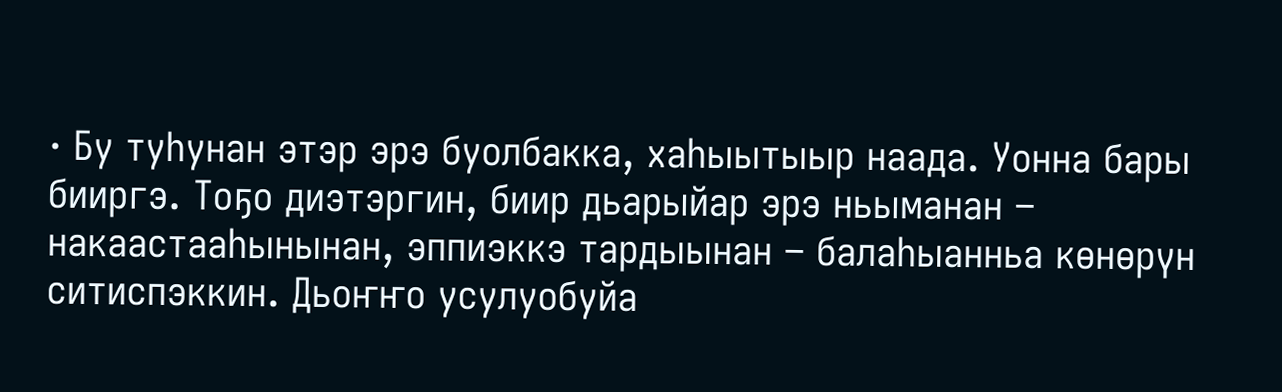· Бу туһунан этэр эрэ буолбакка, хаһыытыыр наада. Уонна бары бииргэ. Тоҕо диэтэргин, биир дьарыйар эрэ ньыманан – накаастааһынынан, эппиэккэ тардыынан – балаһыанньа көнөрүн ситиспэккин. Дьоҥҥо усулуобуйа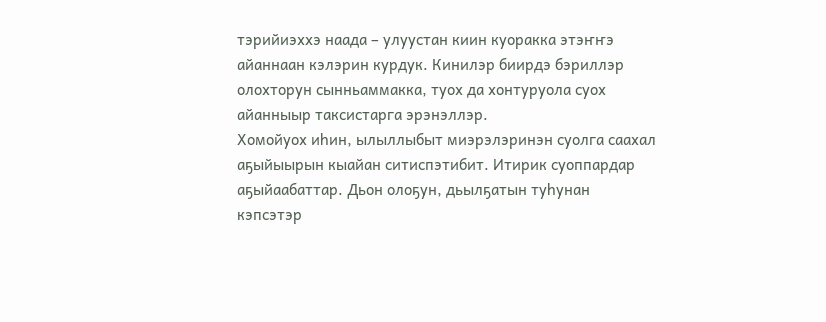тэрийиэххэ наада – улуустан киин куоракка этэҥҥэ айаннаан кэлэрин курдук. Кинилэр биирдэ бэриллэр олохторун сынньаммакка, туох да хонтуруола суох айанныыр таксистарга эрэнэллэр.
Хомойуох иһин, ылыллыбыт миэрэлэринэн суолга саахал аҕыйыырын кыайан ситиспэтибит. Итирик суоппардар аҕыйаабаттар. Дьон олоҕун, дьылҕатын туһунан кэпсэтэр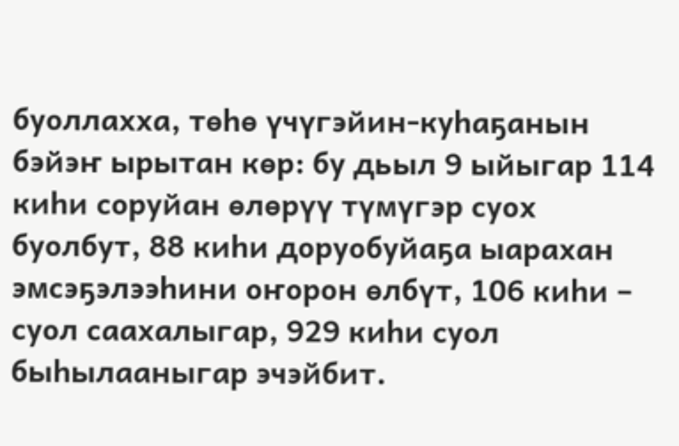буоллахха, төһө үчүгэйин-куһаҕанын бэйэҥ ырытан көр: бу дьыл 9 ыйыгар 114 киһи соруйан өлөрүү түмүгэр суох буолбут, 88 киһи доруобуйаҕа ыарахан эмсэҕэлээһини оҥорон өлбүт, 106 киһи – суол саахалыгар, 929 киһи суол быһылааныгар эчэйбит.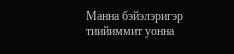Манна бэйэлэригэр тиийиммит уонна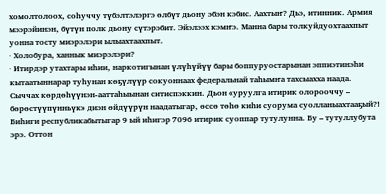хомолтолоох, соһуччу түбэлтэлэргэ өлбүт дьону эбэн кэбис. Аахтыҥ? Дьэ, итинник. Армия мээрэйинэн, бүтүн полк дьону сүтэрэбит. Эйэлээх кэмҥэ. Манна бары толкуйдуохтаахпыт уонна тосту миэрэлэри ылыахтаахпыт.
· Холобура, ханнык миэрэлэри?
· Итирдэр утахтары иһии, наркотигынан үлүһүйүү бары боппуруостарынан эппиэтинэһи кытаатыннарар туһунан көҕүлүүр сокуоннаах федеральнай таһымҥа тахсыахха наада. Сыччах көрдөһүүнэн-ааттаһыынан ситиспэккин. Дьон «уруулга итирик олорооччу – бөрөстүүпүнньүк» диэн өйдүүрүн наадатыгар, өссө төһө киһи суорума суолланыахтааҕый?! Биһиги республикабытыгар 9 ый иһигэр 7096 итирик суоппар тутулунна. Бу – тутуллубута эрэ. Оттон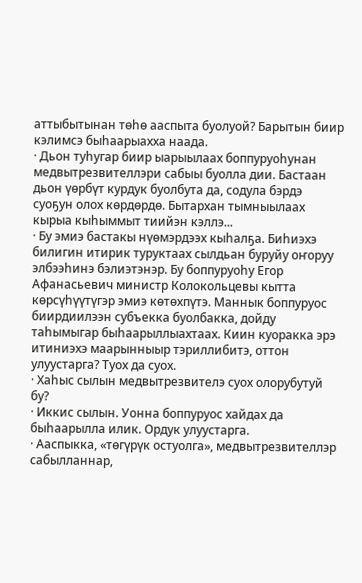аттыбытынан төһө ааспыта буолуой? Барытын биир кэлимсэ быһаарыахха наада.
· Дьон туһугар биир ыарыылаах боппуруоһунан медвытрезвителлэри сабыы буолла дии. Бастаан дьон үөрбүт курдук буолбута да, содула бэрдэ суоҕун олох көрдөрдө. Бытархан тымныылаах кырыа кыһыммыт тиийэн кэллэ...
· Бу эмиэ бастакы нүөмэрдээх кыһалҕа. Биһиэхэ билигин итирик туруктаах сылдьан буруйу оҥоруу элбээһинэ бэлиэтэнэр. Бу боппуруоһу Егор Афанасьевич министр Колокольцевы кытта көрсүһүүтүгэр эмиэ көтөхпүтэ. Маннык боппуруос биирдиилээн субъекка буолбакка, дойду таһымыгар быһаарыллыахтаах. Киин куоракка эрэ итиниэхэ маарынныыр тэриллибитэ, оттон улуустарга? Туох да суох.
· Хаһыс сылын медвытрезвителэ суох олорубутуй бу?
· Иккис сылын. Уонна боппуруос хайдах да быһаарылла илик. Ордук улуустарга.
· Ааспыкка, «төгүрүк остуолга», медвытрезвителлэр сабылланнар,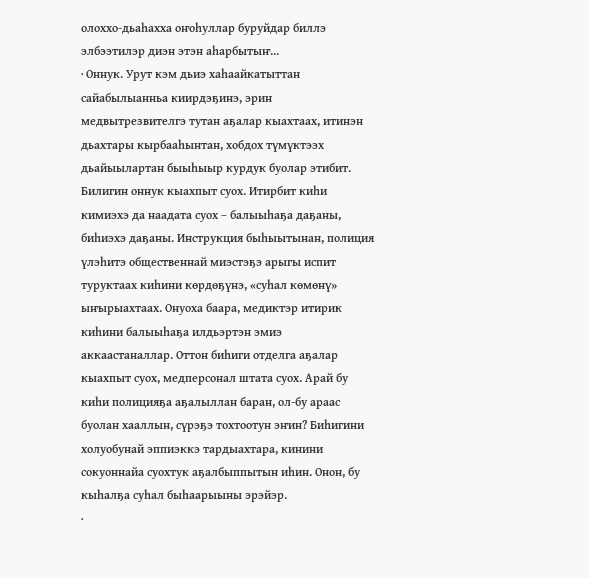олоххо-дьаһахха оҥоһуллар буруйдар биллэ элбээтилэр диэн этэн аһарбытыҥ...
· Оннук. Урут кэм дьиэ хаһаайкатыттан сайабылыанньа киирдэҕинэ, эрин медвытрезвителгэ тутан аҕалар кыахтаах, итинэн дьахтары кырбааһынтан, хобдох түмүктээх дьайыылартан быыһыыр курдук буолар этибит. Билигин оннук кыахпыт суох. Итирбит киһи кимиэхэ да наадата суох – балыыһаҕа даҕаны, биһиэхэ даҕаны. Инструкция быһыытынан, полиция үлэһитэ общественнай миэстэҕэ арыгы испит туруктаах киһини көрдөҕүнэ, «суһал көмөнү» ыҥырыахтаах. Онуоха баара, медиктэр итирик киһини балыыһаҕа илдьэртэн эмиэ аккаастаналлар. Оттон биһиги отделга аҕалар кыахпыт суох, медперсонал штата суох. Арай бу киһи полицияҕа аҕалыллан баран, ол-бу араас буолан хааллын, сүрэҕэ тохтоотун эҥин? Биһигини холуобунай эппиэккэ тардыахтара, кинини сокуоннайа суохтук аҕалбыппытын иһин. Онон, бу кыһалҕа суһал быһаарыыны эрэйэр.
·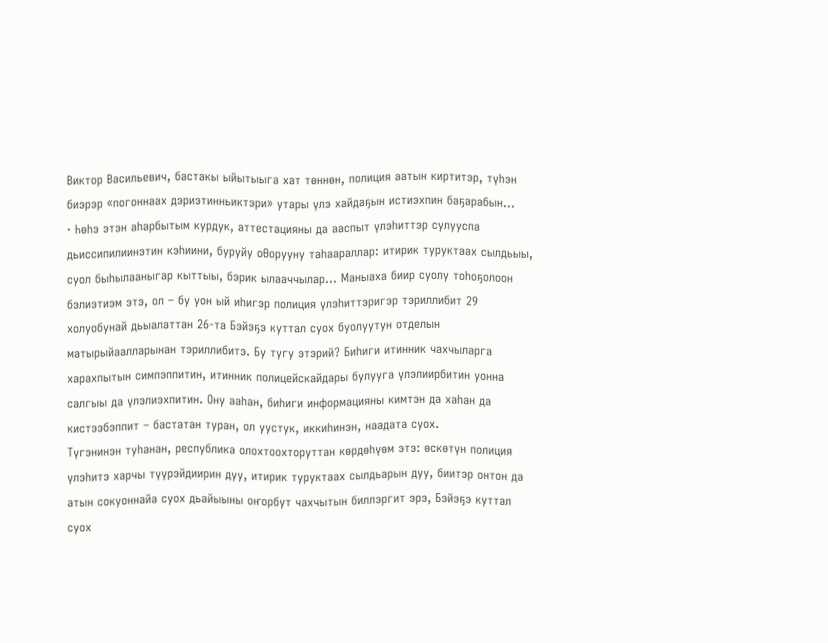Виктор Васильевич, бастакы ыйытыыга хат төннөн, полиция аатын киртитэр, түһэн биэрэр «погоннаах дэриэтинньиктэри» утары үлэ хайдаҕын истиэхпин баҕарабын...
· Һөһэ этэн аһарбытым курдук, аттестацияны да ааспыт үлэһиттэр сулууспа дьиссипилиинэтин кэһиини, буруйу оӨорууну таһаараллар: итирик туруктаах сылдьыы, суол быһылааныгар кыттыы, бэрик ылааччылар... Маныаха биир суолу тоһоҕолоон бэлиэтиэм этэ, ол – бу уон ый иһигэр полиция үлэһиттэригэр тэриллибит 29 холуобунай дьыалаттан 26-та Бэйэҕэ куттал суох буолуутун отделын матырыйаалларынан тэриллибитэ. Бу тугу этэрий? Биһиги итинник чахчыларга харахпытын симпэппитин, итинник полицейскайдары булууга үлэлиирбитин уонна салгыы да үлэлиэхпитин. Ону ааһан, биһиги информацияны кимтэн да хаһан да кистээбэппит – бастатан туран, ол уустук, иккиһинэн, наадата суох.
Түгэнинэн туһанан, республика олохтоохторуттан көрдөһүөм этэ: өскөтүн полиция үлэһитэ харчы түүрэйдиирин дуу, итирик туруктаах сылдьарын дуу, биитэр онтон да атын сокуоннайа суох дьайыыны оҥорбут чахчытын биллэргит эрэ, Бэйэҕэ куттал суох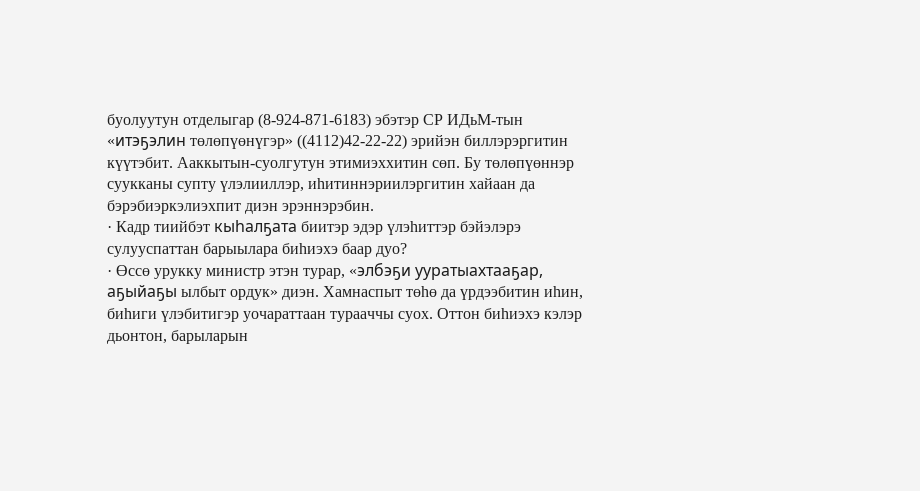буолуутун отделыгар (8-924-871-6183) эбэтэр СР ИДьМ-тын «итэҕэлин төлөпүөнүгэр» ((4112)42-22-22) эрийэн биллэрэргитин күүтэбит. Ааккытын-суолгутун этимиэххитин сөп. Бу төлөпүөннэр суукканы супту үлэлииллэр, иһитиннэриилэргитин хайаан да бэрэбиэркэлиэхпит диэн эрэннэрэбин.
· Кадр тиийбэт кыһалҕата биитэр эдэр үлэһиттэр бэйэлэрэ сулууспаттан барыылара биһиэхэ баар дуо?
· Өссө урукку министр этэн турар, «элбэҕи ууратыахтааҕар, аҕыйаҕы ылбыт ордук» диэн. Хамнаспыт төһө да үрдээбитин иһин, биһиги үлэбитигэр уочараттаан турааччы суох. Оттон биһиэхэ кэлэр дьонтон, барыларын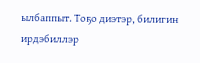ылбаппыт. Тоҕо диэтэр, билигин ирдэбиллэр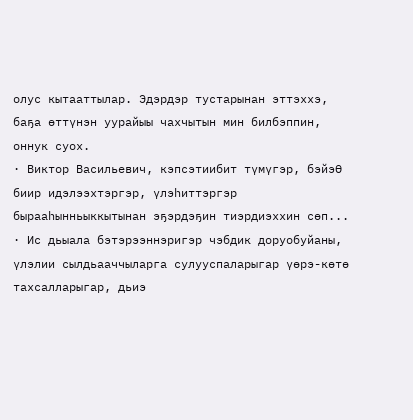олус кытааттылар. Эдэрдэр тустарынан эттэххэ, баҕа өттүнэн уурайыы чахчытын мин билбэппин, оннук суох.
· Виктор Васильевич, кэпсэтиибит түмүгэр, бэйэӨ биир идэлээхтэргэр, үлэһиттэргэр бырааһынньыккытынан эҕэрдэҕин тиэрдиэххин сөп...
· Ис дьыала бэтэрээннэригэр чэбдик доруобуйаны, үлэлии сылдьааччыларга сулууспаларыгар үөрэ-көтө тахсалларыгар, дьиэ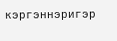кэргэннэригэр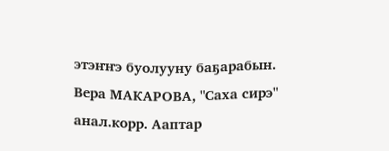этэҥҥэ буолууну баҕарабын.
Вера МАКАРОВА, "Саха сирэ" анал.корр. Ааптар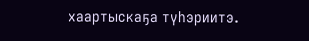хаартыскаҕа түһэриитэ.